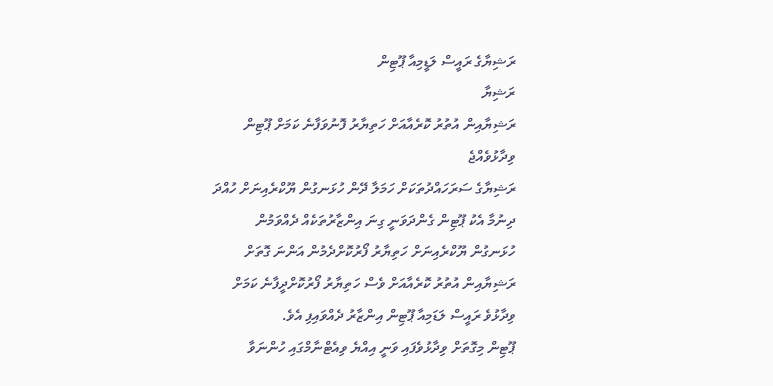ރަޝިޔާގެ ރައީސް ލަޑީމިއާ ޕޫޓިން
ރަޝިޔާ
ރަޝިޔާއިން އުތުރު ކޮރެއާއަށް ހަތިޔާރު ފޮނުވަފާނެ ކަމަށް ޕޫޓިން ވިދާޅުވެއްޖެ
ރަޝިޔާގެ ސަރަހައްދުތަކަށް ހަމަލާ ދޭން ހުޅަނގުން ޔޫކްރެއިނަށް ހުއްދަ ދިނުމާ އެކު ޕޫޓިން ގެންދަވަނީ ގިނަ އިންޒާރުތަކެއް ދެއްވަމުން
ހުޅަނގުން ޔޫކްރެއިނަށް ހަތިޔާރު ފޯރުކޮށްދެމުން އަންނަ ގޮތަށް ރަޝިޔާއިން އުތުރު ކޮރެއާއަށް ވެސް ހަތިޔާރު ފޯރުކޮށްދީފާނެ ކަމަށް ވިދާޅުވެ ރައީސް ލަޑަމިއާ ޕޫޓިން އިންޒާރު ދެއްވައިފި އެވެ.
ޕޫޓިން މިގޮތަށް ވިދާޅުވެފައި ވަނީ އިއްޔެ ވިއެޓްނާމްގައި ހުންނަވާ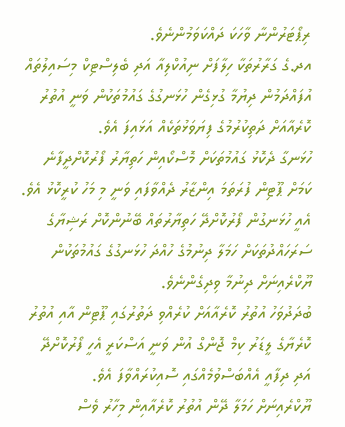ރިޕޯޓަރުންނާ ވާހަކަ ދައްކަވަމުންނެވެ.
އދ.ގެ ގަރާރުތަކާ ހިލާފަށް ނިއުކްލިއާ އަދި ބެލިސްޓިކް މިސައިލުތައް އުފައްދަމުން ދިޔުމާ ގުޅިގެން ހުޅަނގުގެ ގައުމުތަކުން ވަނީ އުތުރު ކޮރެއާއަށް ދަތިކުރުމުގެ ފިޔަވަޅުތަކެއް އަޅައިފަ އެވެ.
ހުޅަނގާ ދެކޮޅު ގައުމުތަކަށް މޮސްކޯއިން ހަތިޔާރު ފޯރުކޮށްދީފާނެ ކަމަށް ޕޫޓިން ފުރަތަމަ އިންޒާރު ދެއްވާފައި ވަނީ މި މަހު ކުރީކޮޅު އެވެ. އެއީ ހުޅަނގުން ފޯރުކޮށްދޭ ހަތިޔާރުތައް ބޭނުންކޮށް ރަޝިޔާގެ ސަރަހައްދުތަކަށް ހަމަލާ ދިނުމުގެ ހުއްދަ ހުޅަނގުގެ ގައުމުތަކުން ޔޫކްރެއިނަށް ދިނުމާ ވިދިގެންނެވެ.
ބުދަދުވަހު އުތުރު ކޮރެއާއަށް ކުރެއްވި ދަތުރުގައި ޕޫޓިން އާއި އުތުރު ކޮރެޔާގެ ލީޑަރު ކިމް ޖޮންގް އުން ވަނީ އަސްކަރީ އެހީ ފޯރުކޮށްދޭ އަދި ދިފާއީ އެއްބަސްވުމެއްގައި ސޮއިކުރައްވާފަ އެވެ.
ޔޫކްރެއިނަށް ހަމަލާ ދޭން އުތުރު ކޮރެއާއިން މިހާރު ވެސް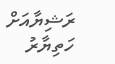ރަޝިޔާއަށް ހަތިޔާރު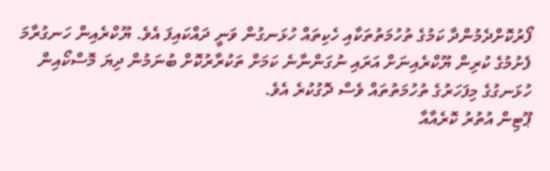ފޯރުކޮށްދެމުންދާ ކަމުގެ ތުހުމަތުތަކާއި ހެކިތައް ހުޅަނގުން ވަނީ ދައްކައިފަ އެވެ. ޔޫކްރެއިން ހަނގުރާމަ ފެށުމުގެ ކުރިން ޔޫކްރެއިނަށް އަރައި ނުގަންނާނެ ކަމަށް ތަކުރާރުކޮށް ބުނަމުން ދިޔަ މޮސްކޯއިން ހުޅަނގުގެ މިފަހަރުގެ ތުހުމަތުތައް ވެސް ދޮގުކުރެ އެވެ.
ޕޫޓިން އުތުރު ކޮރެއާއާ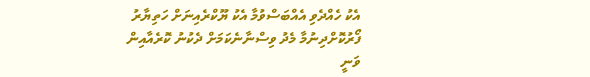އެކު ހެއްދެވި އެއްބަސްވުމާ އެކު ޔޫކްރެއިނަށް ހަތިޔާރު ފޯރުކޮށްދިނުމާ މެދު ވިސްނާނެކަމަށް ދެކުނު ކޮރެއާއިން ވަނީ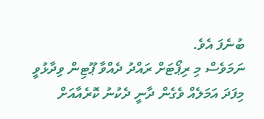ބުނެފަ އެވެ.
ނަމަވެސް މި ރިޕޯޓަށް ރައްދު ދެއްވާ ޕޫޓިން ވިދާޅުވީ މިފަދަ އަމަލެއް ވެގެން ދާނީ ދެކުނު ކޮރެއާއަށް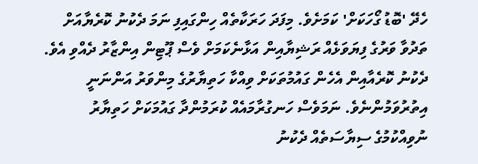ހެދޭ 'ބޮޑު ގޯހަކަށް' ކަމަށެވެ. މިފަދަ ހަރަކާތެއް ހިންގައިފި ނަމަ ދެކުނު ކޮރެޔާއަށް ތަދުވާ ވަރުގެ ފިޔަވަޅެއް ރަޝިޔާއިން އަޅާނެކަމަށް ވެސް ޕޫޓިން އިންޒާރު ދެއްވި އެވެ.
ދެކުނު ކޮރެއާއިން އެހެން ގައުމުތަކަށް ވިއްކާ ހަތިޔާރުގެ މިންވަރު އަންނަނީ އިތުރުވަމުންނެވެ. ނަމަވެސް ހަނގުރާމައެއް ކުރަމުންދާ ގައުމަކަށް ހަތިޔާރު ނުވިއްކުމުގެ ސިޔާސަތެއް ދެކުނު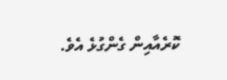ކޮރެއާއިން ގެންގުޅެ އެވެ.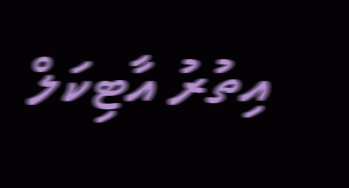އިތުރު އާޓިކަލް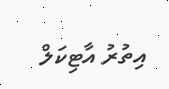އިތުރު އާޓިކަލް